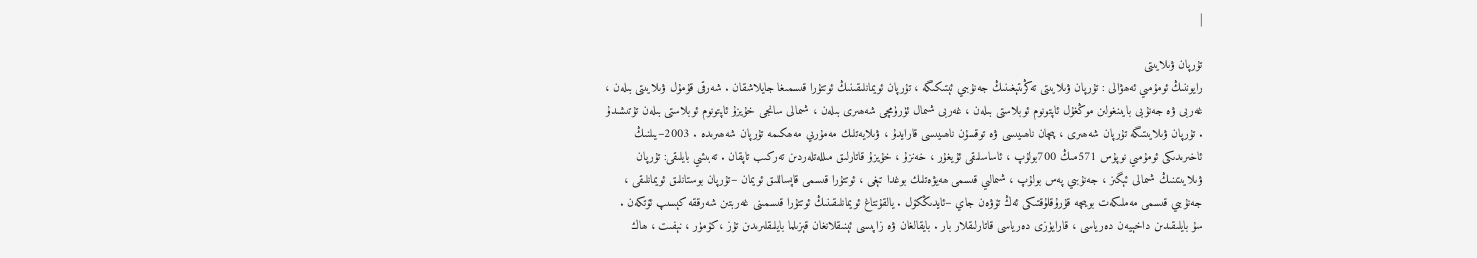|

تۇرپان ۋىلايىتى
رايوننىڭ ئومۇمىي ئەھۋالى : تۇرپان ۋىلايىتى تەڭرىتېغىنىڭ جەنۇبىي ئېتىكىگە ، تۇرپان ئويمانلىقىنىڭ ئوتتۇرا قىسمىغا جايلاشقان . شەرقى قۇمۇل ۋىلايىتى بىلەن ، غەربى ۋە جەنۇبى بايىنغولىن موڭغۇل ئاپتونوم ئوبلاستى بىلەن ، غەربى شىمال ئۈرۈمچى شەھىرى بىلەن ، شىمالى سانجى خۇيزۇ ئاپتونوم ئوبلاستى بىلەن تۇتىشىدۇ . تۇرپان ۋىلايىتىگە تۇرپان شەھىرى ، پىچان ناھىيىسى ۋە توقسۇن ناھىيىسى قارايدۇ ، ۋىلايەتلىك مەمۇرىي مەھكىمە تۇرپان شەھىرىدە . 2003–يىلنىڭ ئاخىرىدىكى ئومۇمىي نوپۇس 571مىڭ 700بولۇپ ، ئاساسلىقى ئۇيغۇر ، خەنزۇ ، خۇيزۇ قاتارلىق مىللەتلەردىن تەركىب تاپقان . تەبىئىي بايلىقى: تۇرپان ۋىلايىتىنىڭ شىمالى ئېگىز ، جەنۇبىي پەس بولۇپ ، شىمالىي قىسمى ھەيۋەتلىك بوغدا تېغى ، ئوتتۇرا قىسمى قاپساللىق ئويمان –تۇرپان بوستانلىق ئويمانلىقى ، جەنۇبىي قىسمى مەملىكەت بويىچە قۇرۇقلۇقتىكى ئەڭ تۆۋەن جاي –ئايدىڭكۆل . يالقۇنتاغ ئويمانلىقىنىڭ ئوتتۇرا قىسمىنى غەربتىن شەرققە كېسىپ ئۆتكەن . سۇ بايلىقىدىن داخېيەن دەرياسى ، قارايۈزى دەرياسى قاتارلىقلار بار . بايقالغان ۋە زاپىسى ئېنىقلانغان قېزىلما بايلىقلىرىدىن تۇز ،كۆمۈر ، نېفىت ، ھاك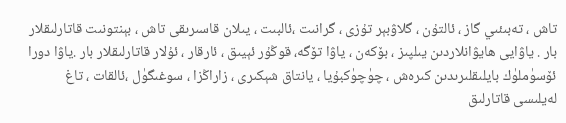تاش ، تەبىئىي گاز ، ئالتۇن ، گلاۋبېر تۇزى ، گرانىت ،ئالبىت ، يىلان قاسىرىقى تاش ، بېنتونىت قاتارلىقلار بار . ياۋايى ھايۋانلاردىن يىلپىز ، بۆكەن ، ياۋا تۆگە، قوڭۇر ئېيىق ، ئارقار ، ئۇلار قاتارلىقلار بار .ياۋا دورا ئۆسۈملۈك بايلىقلىرىدىن كىرەش ، چۈچۈكبۇيا ، يانتاق شېكىرى ، زاراڭزا ، سوغىگۈل ،ئالقات ، تاغ لەيلىسى قاتارلىق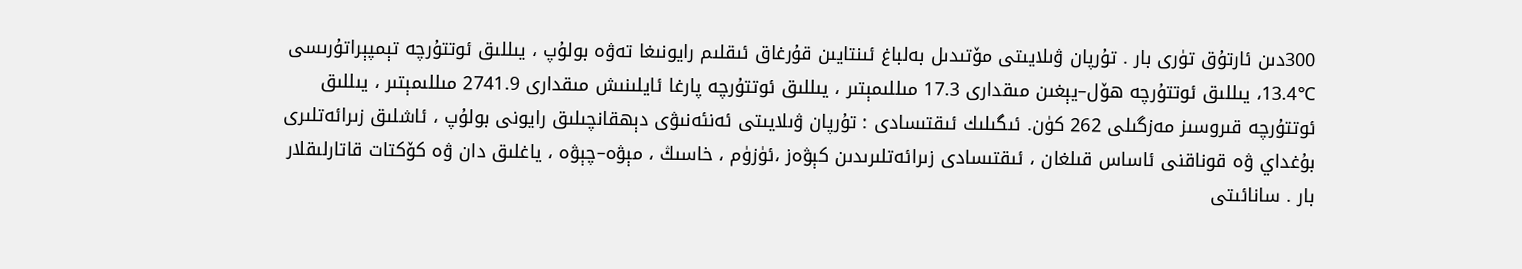300دىن ئارتۇق تۈرى بار . تۇرپان ۋىلايىتى مۆتىدىل بەلباغ ئىنتايىن قۇرغاق ئىقلىم رايونىغا تەۋە بولۇپ ، يىللىق ئوتتۇرچە تېمپېراتۇرىسى ℃13.4، يىللىق ئوتتۇرچە ھۆل–يېغىن مىقدارى 17.3 مىللىمېتىر ، يىللىق ئوتتۇرچە پارغا ئايلىنىش مىقدارى 2741.9 مىللىمېتىر ، يىللىق ئوتتۇرچە قىروسىز مەزگىلى 262 كۈن. ئىگىلىك ئىقتىسادى : تۇرپان ۋىلايىتى ئەنئەنىۋى دېھقانچىلىق رايونى بولۇپ ، ئاشلىق زىرائەتلىرى بۇغداي ۋە قوناقنى ئاساس قىلغان ، ئىقتىسادى زىرائەتلىرىدىن كېۋەز ،ئۈزۈم ، خاسىڭ ، مېۋە–چېۋە ، ياغلىق دان ۋە كۆكتات قاتارلىقلار بار . سانائىتى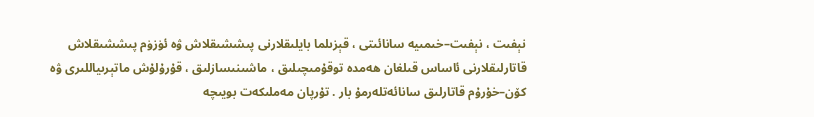نېفىت ، نېفىت–خىمىيە سانائىتى ، قېزىلما بايلىقلارنى پىششىقلاش ۋە ئۈزۈم پىششىقلاش قاتارلىقلارنى ئاساس قىلغان ھەمدە توقۇمىچىلىق ، ماشىنىسازلىق ، قۇرۇلۇش ماتېرىياللىرى ۋە كۆن–خۇرۇم قاتارلىق سانائەتلەرمۇ بار . تۇرپان مەملىكەت بويىچە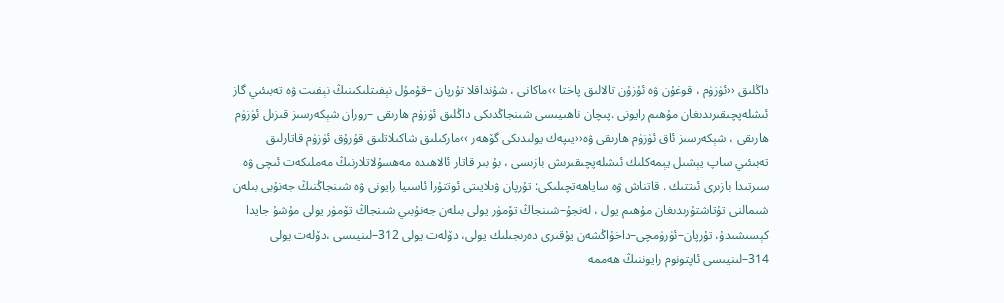داڭلىق ‹‹ئۈزۈم ، قوغۇن ۋە ئۇزۇن تالالىق پاختا ››ماكانى ، شۇنداقلا تۇرپان –قۇمۇل نېفىتلىكىنىڭ نېفىت ۋە تەبىئىي گاز ئىشلەپچىقىرىدىغان مۇھىم رايونى .پىچان ناھىيىسى شىنجاڭدىكى داڭلىق ئۈزۈم ھارىقى –روران شېكەرسىز قىزىل ئۈزۈم ھارىقى ، شېكەرسىز ئاق ئۈزۈم ھارىقى ۋە‹‹يىپەك يولىدىكى گۆھەر ››ماركىلىق شاكىلاتلىق قۇرۇق ئۈزۈم قاتارلىق تەبىئىي ساپ يېشىل يېمەكلىك ئىشلەپچىقىرىش بازىسى ، بۇ بىر قاتار ئالاھىدە مەھسۇلاتلارنىڭ مەملىكەت ئىچى ۋە سىرتىدا بازىرى ئىتتىك . قاتناش ۋە ساياھەتچىلىكى: تۇرپان ۋىلايىتى ئوتتۇرا ئاسىيا رايونى ۋە شىنجاڭنىڭ جەنۇبى بىلەن شىمالنى تۇتاشتۇرىدىغان مۇھىم يول ، لەنجۇ–شىنجاڭ تۆمۈر يولى بىلەن جەنۇبىي شىنجاڭ تۆمۈر يولى مۇشۇ جايدا كېسىشىدۇ، تۇرپان–ئۈرۈمچى–داخۇاڭشەن يۇقىرى دەرىجىلىك يولى، دۆلەت يولى 312–لىنيىسى ،دۆلەت يولى 314–لىنيىسى ئاپتونوم رايوننىڭ ھەممە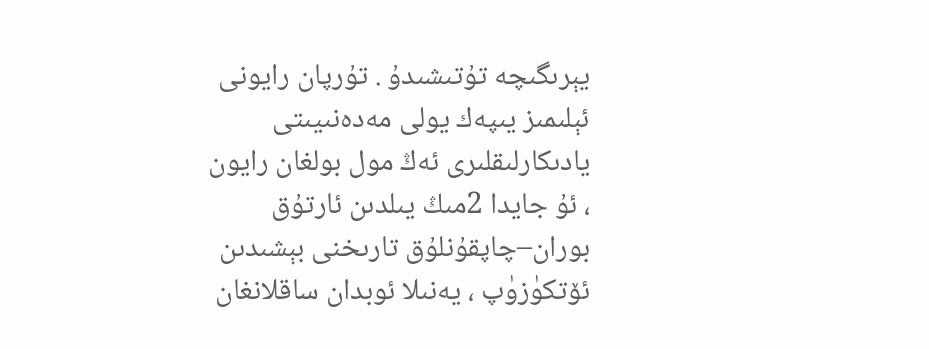يېرىگىچە تۇتىشىدۇ . تۇرپان رايونى ئېلىمىز يىپەك يولى مەدەنىيىتى يادىكارلىقلىرى ئەڭ مول بولغان رايون ، ئۇ جايدا 2مىڭ يىلدىن ئارتۇق بوران–چاپقۇنلۇق تارىخنى بېشىدىن ئۆتكۈزۈپ ، يەنىلا ئوبدان ساقلانغان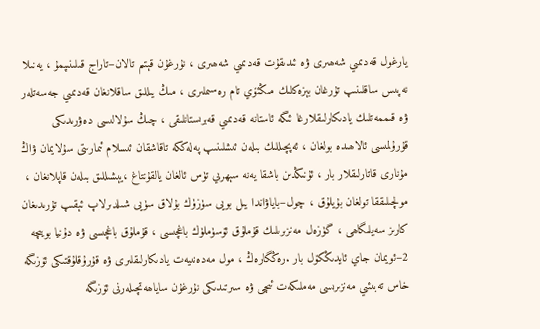يارغول قەدىمىي شەھىرى ۋە ئىدىقۇت قەدىمىي شەھىرى ، نۇرغۇن قېتىم تالان–تاراج قىلىنىپمۇ ، يەنىلا نەپىس ساقلىنىپ تۇرغان بېزەكلىك مىڭئۆي تام رەسىملىرى ، مىڭ يىللىق ساقلانغان قەدىمىي جەسەتلەر ۋە قىممەتلىك يادىكارلىقلارغا ئىگە ئاستانە قەدىمىي قەبرىستانلىقى ، چىڭ سۇلالىسى دەۋرىدىكى قۇرۇلمىسى ئالاھىدە بولغان ، ئەپچىللىك بىلەن ئىشلىنىپ پەلەككە تاقاشقان ئىسلام ئىمارىتى سۇلايمان ۋاڭ مۇنارى قاتارلىقلار بار ، ئۇنىڭدىن باشقا يەنە سېھرىي تۈس ئالغان يالقۇنتاغ ،يېشىللىق بىلەن قاپلانغان ، مولچىلىققا تولغان بۇيلۇق ، چول–باياۋاندا يىل بويى سۈزۈك بۇلاق سۈيى شىلدىرلاپ ئېقىپ تۇرىدىغان كارىز سەيلىگاھى ، گۈزەل مەنزىرىلىك قۇملۇق ئۆسۈملۈك باغچىسى ، قۇملۇق باغچىسى ۋە دۇنيا بويىچە 2–ئويمان جاي ئايدىڭكۆل بار .رەڭگارەڭ ، مول مەدەنىيەت يادىكارلىقلىرى ۋە قۇرۇقلۇقتىكى ئۆزىگە خاس تەبىئىي مەنزىرىسى مەملىكەت ئىچى ۋە سىرتىدىكى نۇرغۇن ساياھەتچىلەرنى ئۆزىگە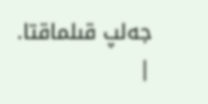جەلپ قىلماقتا.
|